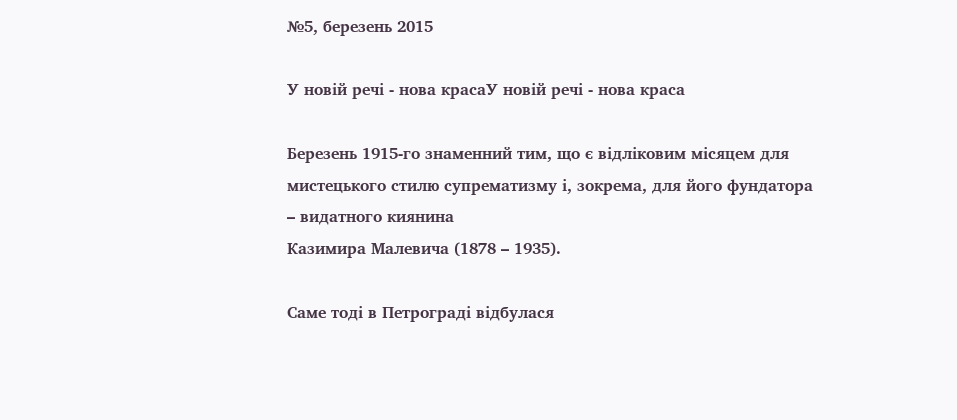№5, березень 2015

У новій речі - нова красаУ новій речі - нова краса

Березень 1915-го знаменний тим, що є відліковим місяцем для мистецького стилю супрематизму і, зокрема, для його фундатора – видатного киянина
Казимира Малевича (1878 – 1935).

Саме тоді в Петрограді відбулася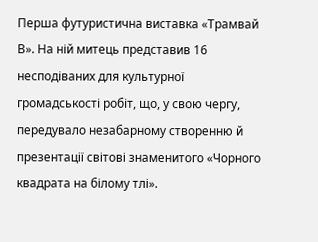Перша футуристична виставка «Трамвай В». На ній митець представив 16 несподіваних для культурної громадськості робіт, що, у свою чергу, передувало незабарному створенню й презентації світові знаменитого «Чорного квадрата на білому тлі».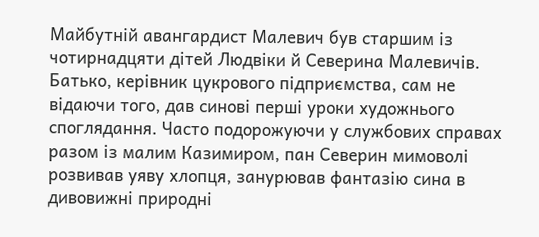Майбутній авангардист Малевич був старшим із чотирнадцяти дітей Людвіки й Северина Малевичів. Батько, керівник цукрового підприємства, сам не відаючи того, дав синові перші уроки художнього споглядання. Часто подорожуючи у службових справах разом із малим Казимиром, пан Северин мимоволі розвивав уяву хлопця, занурював фантазію сина в дивовижні природні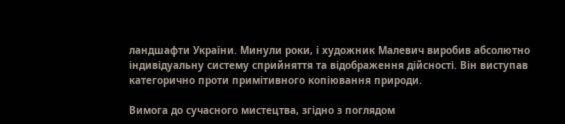ландшафти України. Минули роки, і художник Малевич виробив абсолютно індивідуальну систему сприйняття та відображення дійсності. Він виступав категорично проти примітивного копіювання природи.

Вимога до сучасного мистецтва, згідно з поглядом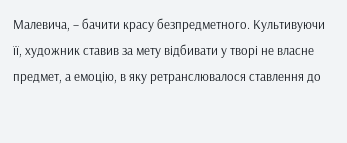Малевича, – бачити красу безпредметного. Культивуючи її, художник ставив за мету відбивати у творі не власне предмет, а емоцію, в яку ретранслювалося ставлення до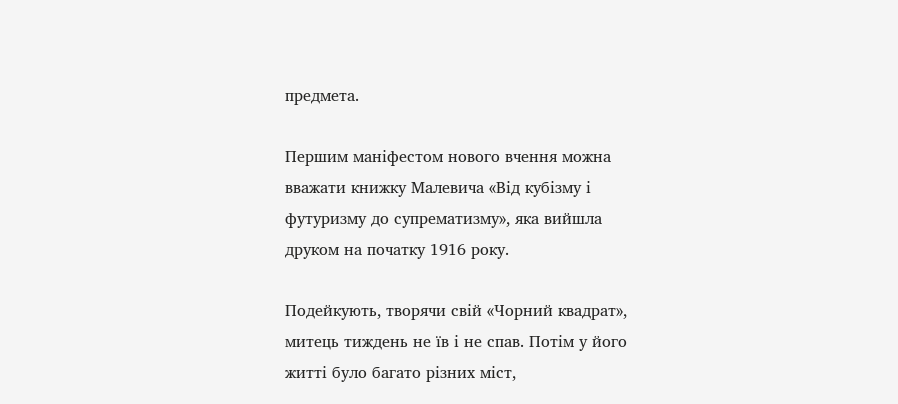предмета.

Першим маніфестом нового вчення можна вважати книжку Малевича «Від кубізму і футуризму до супрематизму», яка вийшла друком на початку 1916 року.

Подейкують, творячи свій «Чорний квадрат», митець тиждень не їв і не спав. Потім у його житті було багато різних міст,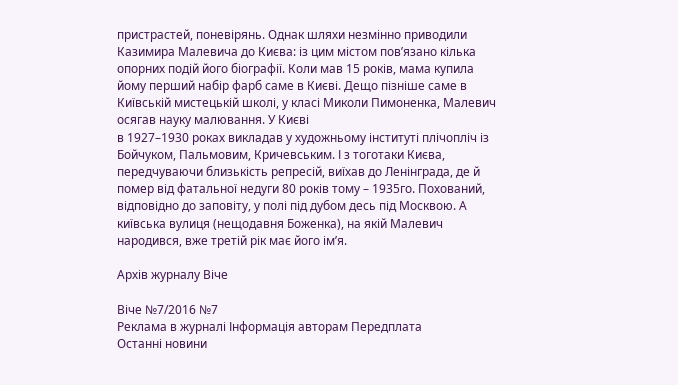пристрастей, поневірянь. Однак шляхи незмінно приводили Казимира Малевича до Києва: із цим містом пов’язано кілька опорних подій його біографії. Коли мав 15 років, мама купила йому перший набір фарб саме в Києві. Дещо пізніше саме в Київській мистецькій школі, у класі Миколи Пимоненка, Малевич осягав науку малювання. У Києві
в 1927–1930 роках викладав у художньому інституті плічопліч із Бойчуком, Пальмовим, Кричевським. І з тоготаки Києва, передчуваючи близькість репресій, виїхав до Ленінграда, де й помер від фатальної недуги 80 років тому – 1935го. Похований, відповідно до заповіту, у полі під дубом десь під Москвою. А київська вулиця (нещодавня Боженка), на якій Малевич народився, вже третій рік має його ім’я.

Архів журналу Віче

Віче №7/2016 №7
Реклама в журналі Інформація авторам Передплата
Останні новини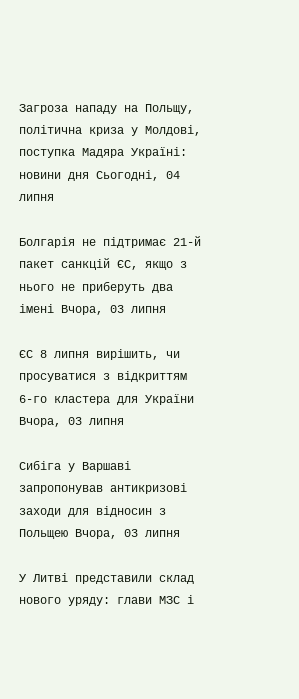Загроза нападу на Польщу, політична криза у Молдові, поступка Мадяра Україні: новини дня Сьогодні, 04 липня

Болгарія не підтримає 21-й пакет санкцій ЄС, якщо з нього не приберуть два імені Вчора, 03 липня

ЄС 8 липня вирішить, чи просуватися з відкриттям 6-го кластера для України Вчора, 03 липня

Сибіга у Варшаві запропонував антикризові заходи для відносин з Польщею Вчора, 03 липня

У Литві представили склад нового уряду: глави МЗС і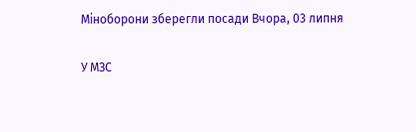Міноборони зберегли посади Вчора, 03 липня

У МЗС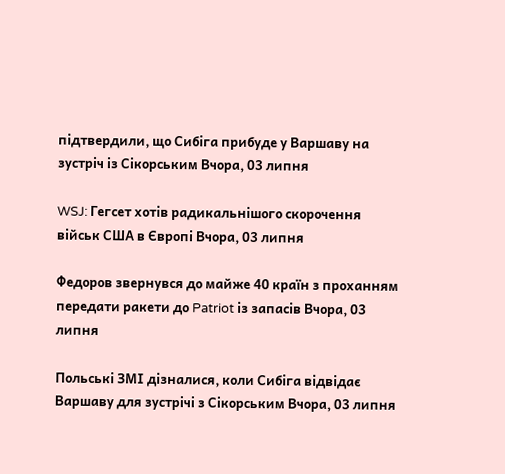підтвердили, що Сибіга прибуде у Варшаву на зустріч із Сікорським Вчора, 03 липня

WSJ: Гегсет хотів радикальнішого скорочення військ США в Європі Вчора, 03 липня

Федоров звернувся до майже 40 країн з проханням передати ракети до Patriot із запасів Вчора, 03 липня

Польські ЗМІ дізналися, коли Сибіга відвідає Варшаву для зустрічі з Сікорським Вчора, 03 липня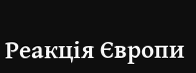Реакція Європи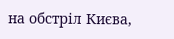на обстріл Києва,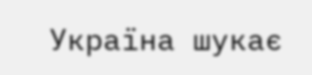Україна шукає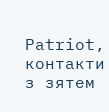Patriot, контакти з зятем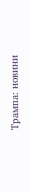Трампа: новини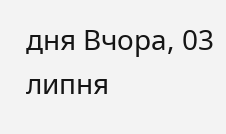дня Вчора, 03 липня